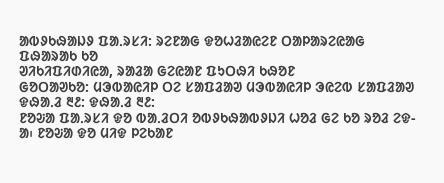ᱟᱵᱽᱠᱷᱟᱡᱽ ᱯᱟᱹᱨᱥᱤ: ᱨᱮᱱᱟᱜ ᱫᱚᱦᱲᱟᱭᱮᱱ ᱛᱟᱞᱟᱨᱮᱭᱟᱜ ᱯᱷᱟᱨᱟᱠ ᱠᱚ
ᱣᱤᱠᱤᱯᱤᱰᱤᱭᱟ, ᱨᱟᱲᱟ ᱜᱮᱭᱟᱱ ᱯᱩᱛᱷᱤ ᱠᱷᱚᱱ
ᱜᱚᱛᱟᱣᱠᱚ: ᱢᱳᱵᱟᱭᱤᱞ ᱛᱮ ᱥᱟᱯᱲᱟᱣ ᱢᱳᱵᱟᱭᱤᱞ ᱳᱭᱮᱵ ᱥᱟᱯᱲᱟᱣ
ᱫᱷᱟᱹᱲ ᱓᱒: ᱫᱷᱟᱹᱲ ᱓᱒:
ᱱᱚᱶᱟ ᱯᱟᱹᱨᱥᱤ ᱫᱚ ᱵᱟᱹᱲᱛᱤ ᱚᱵᱽᱠᱷᱟᱵᱽᱡᱤ ᱦᱚᱲ ᱜᱮ ᱠᱚ ᱨᱚᱲ ᱮᱫ-ᱟ᱾ ᱱᱚᱶᱟ ᱫᱚ ᱢᱤᱫ ᱞᱮᱠᱟᱱ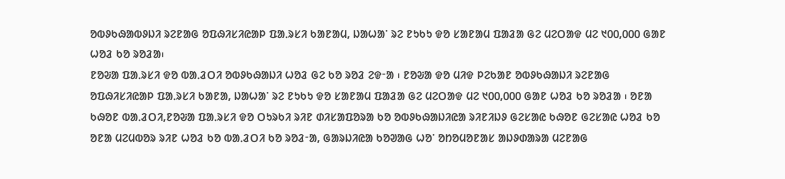ᱚᱵᱽᱠᱷᱟᱵᱽᱡᱤ ᱨᱮᱱᱟᱜ ᱚᱯᱷᱤᱥᱤᱭᱟᱞ ᱯᱟᱹᱨᱥᱤ ᱠᱟᱱᱟᱢ, ᱡᱟᱦᱟᱸ ᱨᱮ ᱱᱩᱠᱩ ᱫᱚ ᱥᱟᱱᱟᱢ ᱯᱟᱲᱟ ᱜᱮ ᱢᱮᱛᱟᱫ ᱢᱮ ᱑᱐᱐,᱐᱐᱐ ᱜᱟᱱ ᱦᱚᱲ ᱠᱚ ᱨᱚᱲᱟ᱾
ᱱᱚᱶᱟ ᱯᱟᱹᱨᱥᱤ ᱫᱚ ᱵᱟᱹᱲᱛᱤ ᱚᱵᱽᱠᱷᱟᱡᱤ ᱦᱚᱲ ᱜᱮ ᱠᱚ ᱨᱚᱲ ᱮᱫᱼᱟ ᱾ ᱱᱚᱶᱟ ᱫᱚ ᱢᱤᱫ ᱞᱮᱠᱟᱱ ᱚᱵᱽᱠᱷᱟᱡᱤ ᱨᱮᱱᱟᱜ ᱚᱯᱷᱤᱥᱤᱭᱟᱞ ᱯᱟᱹᱨᱥᱤ ᱠᱟᱱᱟ, ᱡᱟᱦᱟᱸ ᱨᱮ ᱱᱩᱠᱩ ᱫᱚ ᱥᱟᱱᱟᱢ ᱯᱟᱲᱟ ᱜᱮ ᱢᱮᱛᱟᱫ ᱢᱮ ᱑᱐᱐,᱐᱐᱐ ᱜᱟᱱ ᱦᱚᱲ ᱠᱚ ᱨᱚᱲᱟ ᱾ ᱚᱱᱟ ᱠᱷᱚᱱ ᱵᱟᱹᱲᱛᱤ,ᱱᱚᱶᱟ ᱯᱟᱹᱨᱥᱤ ᱫᱚ ᱛᱩᱨᱠᱤ ᱨᱤᱱ ᱰᱤᱥᱟᱯᱚᱨᱟ ᱠᱚ ᱚᱵᱽᱠᱷᱟᱡᱤᱭᱟ ᱨᱤᱱᱤᱡᱽ ᱜᱮᱥᱟᱭ ᱠᱷᱚᱱ ᱜᱮᱥᱟᱭ ᱦᱚᱲ ᱠᱚ ᱚᱱᱟ ᱢᱮᱢᱵᱚᱨ ᱨᱤᱱ ᱦᱚᱲ ᱠᱚ ᱵᱟᱹᱲᱛᱤ ᱠᱚ ᱨᱚᱲᱼᱟ, ᱜᱟᱨᱡᱤᱭᱟ ᱠᱚᱣᱟᱜ ᱦᱚᱸ ᱚᱴᱚᱢᱚᱱᱟᱥ ᱟᱡᱽᱰᱟᱨᱟ ᱢᱮᱱᱟᱜ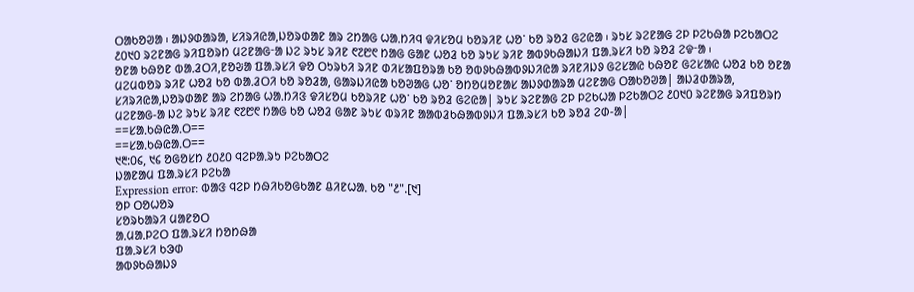ᱛᱟᱠᱚᱣᱟ ᱾ ᱟᱡᱽᱰᱟᱨᱟ, ᱥᱤᱨᱤᱭᱟ,ᱡᱚᱨᱰᱟᱱ ᱟᱨ ᱮᱴᱟᱜ ᱦᱟᱹᱴᱤᱧ ᱫᱤᱥᱚᱢ ᱠᱚᱨᱤᱱ ᱦᱚᱸ ᱠᱚ ᱨᱚᱲ ᱜᱮᱭᱟ ᱾ ᱨᱩᱥ ᱨᱮᱱᱟᱜ ᱮᱞ ᱞᱮᱠᱷᱟ ᱞᱮᱠᱟᱛᱮ ᱒᱐᱑᱐ ᱨᱮᱱᱟᱜ ᱨᱤᱯᱚᱨᱴ ᱢᱮᱱᱟᱜᱼᱟ ᱡᱮ ᱨᱩᱥ ᱨᱤᱱ ᱖᱗᱘᱖ ᱴᱟᱜ ᱜᱟᱱ ᱦᱚᱲ ᱠᱚ ᱨᱩᱥ ᱨᱤᱱ ᱟᱵᱽᱠᱷᱟᱡᱤ ᱯᱟᱹᱨᱥᱤ ᱠᱚ ᱨᱚᱲ ᱮᱫᱼᱟ ᱾
ᱚᱱᱟ ᱠᱷᱚᱱ ᱵᱟᱹᱲᱛᱤ,ᱱᱚᱶᱟ ᱯᱟᱹᱨᱥᱤ ᱫᱚ ᱛᱩᱨᱠᱤ ᱨᱤᱱ ᱰᱤᱥᱟᱯᱚᱨᱟ ᱠᱚ ᱚᱵᱽᱠᱷᱟᱵᱽᱡᱤᱭᱟ ᱨᱤᱱᱤᱡᱽ ᱜᱮᱥᱟᱭ ᱠᱷᱚᱱ ᱜᱮᱥᱟᱭ ᱦᱚᱲ ᱠᱚ ᱚᱱᱟ ᱢᱮᱢᱵᱚᱨ ᱨᱤᱱ ᱦᱚᱲ ᱠᱚ ᱵᱟᱹᱲᱛᱤ ᱠᱚ ᱨᱚᱲᱟ, ᱜᱟᱨᱡᱤᱭᱟ ᱠᱚᱣᱟᱜ ᱦᱚᱸ ᱚᱴᱚᱢᱚᱱᱟᱥ ᱟᱡᱽᱰᱟᱨᱟ ᱢᱮᱱᱟᱜ ᱛᱟᱠᱚᱣᱟ| ᱟᱡᱲᱰᱟᱨᱟ, ᱥᱤᱨᱤᱭᱟ,ᱡᱚᱨᱰᱟᱱ ᱟᱨ ᱮᱴᱟᱜ ᱦᱟᱹᱴᱤᱝ ᱫᱤᱥᱚᱢ ᱠᱚᱨᱤᱱ ᱦᱚᱸ ᱠᱚ ᱨᱚᱲ ᱜᱮᱭᱟ| ᱨᱩᱥ ᱨᱮᱱᱟᱜ ᱮᱞ ᱞᱮᱠᱦᱟ ᱞᱮᱠᱟᱛᱮ ᱒᱐᱑᱐ ᱨᱮᱱᱟᱜ ᱨᱤᱯᱚᱨᱴ ᱢᱮᱱᱟᱜ-ᱟ ᱡᱮ ᱨᱩᱥ ᱨᱤᱱ ᱖᱗᱘᱖ ᱴᱟᱜ ᱠᱚ ᱦᱚᱲ ᱜᱟᱱ ᱨᱩᱥ ᱵᱨᱤᱱ ᱟᱟᱵᱲᱠᱷᱟᱵᱽᱡᱤ ᱯᱟᱹᱨᱥᱤ ᱠᱚ ᱨᱚᱲ ᱮᱰ-ᱟ|
==ᱥᱟᱹᱠᱷᱭᱟᱹᱛ==
==ᱥᱟᱹᱠᱷᱭᱟᱹᱛ==
᱑᱓:᱐᱔, ᱑᱔ ᱚᱜᱚᱥᱴ ᱒᱐᱒᱐ ᱧᱮᱞᱟᱹᱨᱩ ᱞᱮᱠᱟᱛᱮ
ᱡᱟᱱᱟᱢ ᱯᱟᱹᱨᱥᱤ ᱞᱮᱠᱟ
Expression error: ᱵᱟᱝ ᱧᱮᱞ ᱴᱷᱤᱠᱚᱜᱠᱟᱱ ᱪᱤᱱᱦᱟᱹ ᱠᱚ "᱒".[᱑]
ᱚᱞ ᱛᱚᱦᱚᱨ
ᱥᱚᱨᱠᱟᱨᱤ ᱢᱟᱱᱚᱛ
ᱟᱹᱢᱟᱹᱞᱮᱛ ᱯᱟᱹᱨᱥᱤ ᱴᱚᱴᱷᱟ
ᱯᱟᱹᱨᱥᱤ ᱠᱳᱰ
ᱟᱵᱽᱠᱷᱟᱡᱽ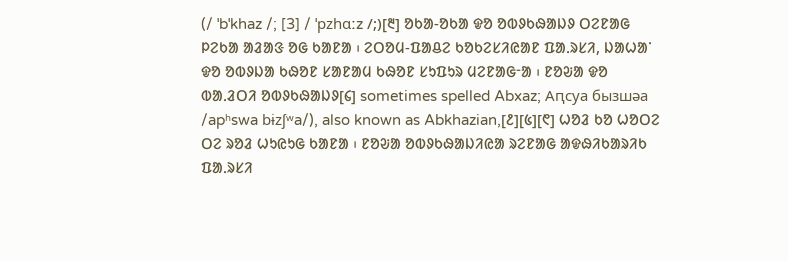(/ ˈbˈkhaz /; [3] / ˈpzhɑːz /;)[᱓] ᱚᱠᱟ-ᱚᱠᱟ ᱫᱚ ᱚᱵᱽᱠᱷᱟᱡᱽ ᱛᱮᱱᱟᱜ ᱞᱮᱠᱟ ᱟᱲᱟᱝ ᱚᱜ ᱠᱟᱱᱟ ᱾ ᱮᱛᱚᱢ-ᱯᱟᱪᱮ ᱠᱚᱠᱮᱥᱤᱭᱟᱱ ᱯᱟᱹᱨᱥᱤ, ᱡᱟᱦᱟᱸ ᱫᱚ ᱚᱵᱽᱡᱟ ᱠᱷᱚᱱ ᱥᱟᱱᱟᱢ ᱠᱷᱚᱱ ᱥᱩᱯᱩᱨ ᱢᱮᱱᱟᱜᱼᱟ ᱾ ᱱᱚᱶᱟ ᱫᱚ ᱵᱟᱹᱲᱛᱤ ᱚᱵᱽᱠᱷᱟᱡᱽ[᱔] sometimes spelled Abxaz; Аԥсуа бызшәа /apʰswa bɨzʃʷa/), also known as Abkhazian,[᱒][᱕][᱖] ᱦᱚᱲ ᱠᱚ ᱦᱚᱛᱮ ᱛᱮ ᱨᱚᱲ ᱦᱩᱭᱩᱜ ᱠᱟᱱᱟ ᱾ ᱱᱚᱶᱟ ᱚᱵᱽᱠᱷᱟᱡᱤᱭᱟ ᱨᱮᱱᱟᱜ ᱟᱫᱷᱤᱠᱟᱨᱤᱠ ᱯᱟᱹᱨᱥᱤ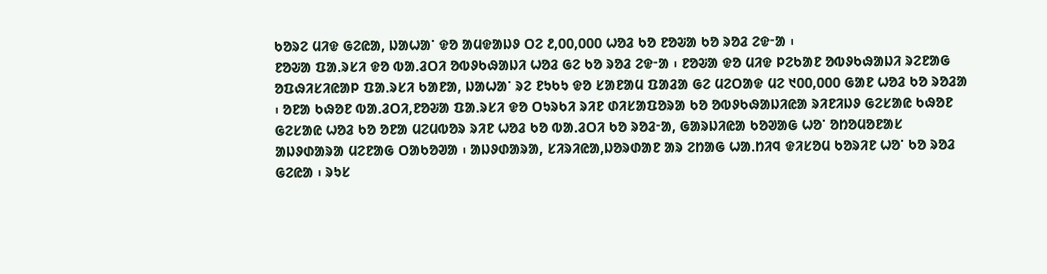ᱠᱚᱨᱮ ᱢᱤᱫ ᱜᱮᱭᱟ, ᱡᱟᱦᱟᱸ ᱫᱚ ᱟᱢᱫᱟᱡᱽ ᱛᱮ ᱒,᱐᱐,᱐᱐᱐ ᱦᱚᱲ ᱠᱚ ᱱᱚᱶᱟ ᱠᱚ ᱨᱚᱲ ᱮᱫᱼᱟ ᱾
ᱱᱚᱶᱟ ᱯᱟᱹᱨᱥᱤ ᱫᱚ ᱵᱟᱹᱲᱛᱤ ᱚᱵᱽᱠᱷᱟᱡᱤ ᱦᱚᱲ ᱜᱮ ᱠᱚ ᱨᱚᱲ ᱮᱫᱼᱟ ᱾ ᱱᱚᱶᱟ ᱫᱚ ᱢᱤᱫ ᱞᱮᱠᱟᱱ ᱚᱵᱽᱠᱷᱟᱡᱤ ᱨᱮᱱᱟᱜ ᱚᱯᱷᱤᱥᱤᱭᱟᱞ ᱯᱟᱹᱨᱥᱤ ᱠᱟᱱᱟ, ᱡᱟᱦᱟᱸ ᱨᱮ ᱱᱩᱠᱩ ᱫᱚ ᱥᱟᱱᱟᱢ ᱯᱟᱲᱟ ᱜᱮ ᱢᱮᱛᱟᱫ ᱢᱮ ᱑᱐᱐,᱐᱐᱐ ᱜᱟᱱ ᱦᱚᱲ ᱠᱚ ᱨᱚᱲᱟ ᱾ ᱚᱱᱟ ᱠᱷᱚᱱ ᱵᱟᱹᱲᱛᱤ,ᱱᱚᱶᱟ ᱯᱟᱹᱨᱥᱤ ᱫᱚ ᱛᱩᱨᱠᱤ ᱨᱤᱱ ᱰᱤᱥᱟᱯᱚᱨᱟ ᱠᱚ ᱚᱵᱽᱠᱷᱟᱡᱤᱭᱟ ᱨᱤᱱᱤᱡᱽ ᱜᱮᱥᱟᱭ ᱠᱷᱚᱱ ᱜᱮᱥᱟᱭ ᱦᱚᱲ ᱠᱚ ᱚᱱᱟ ᱢᱮᱢᱵᱚᱨ ᱨᱤᱱ ᱦᱚᱲ ᱠᱚ ᱵᱟᱹᱲᱛᱤ ᱠᱚ ᱨᱚᱲᱼᱟ, ᱜᱟᱨᱡᱤᱭᱟ ᱠᱚᱣᱟᱜ ᱦᱚᱸ ᱚᱴᱚᱢᱚᱱᱟᱥ ᱟᱡᱽᱰᱟᱨᱟ ᱢᱮᱱᱟᱜ ᱛᱟᱠᱚᱣᱟ ᱾ ᱟᱡᱽᱰᱟᱨᱟ, ᱥᱤᱨᱤᱭᱟ,ᱡᱚᱨᱰᱟᱱ ᱟᱨ ᱮᱴᱟᱜ ᱦᱟᱹᱴᱤᱧ ᱫᱤᱥᱚᱢ ᱠᱚᱨᱤᱱ ᱦᱚᱸ ᱠᱚ ᱨᱚᱲ ᱜᱮᱭᱟ ᱾ ᱨᱩᱥ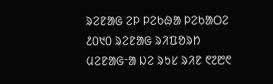ᱨᱮᱱᱟᱜ ᱮᱞ ᱞᱮᱠᱷᱟ ᱞᱮᱠᱟᱛᱮ ᱒᱐᱑᱐ ᱨᱮᱱᱟᱜ ᱨᱤᱯᱚᱨᱴ ᱢᱮᱱᱟᱜᱼᱟ ᱡᱮ ᱨᱩᱥ ᱨᱤᱱ ᱖᱗᱘᱖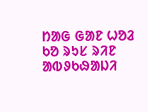ᱴᱟᱜ ᱜᱟᱱ ᱦᱚᱲ ᱠᱚ ᱨᱩᱥ ᱨᱤᱱ ᱟᱵᱽᱠᱷᱟᱡᱤ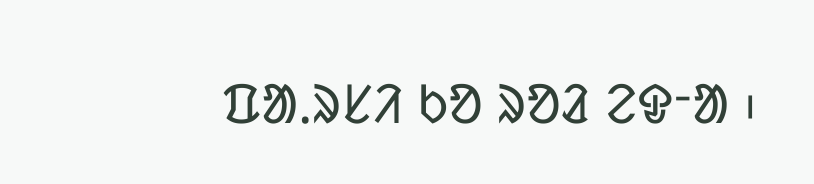ᱯᱟᱹᱨᱥᱤ ᱠᱚ ᱨᱚᱲ ᱮᱫᱼᱟ ᱾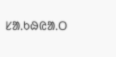ᱥᱟᱹᱠᱷᱭᱟᱹᱛ